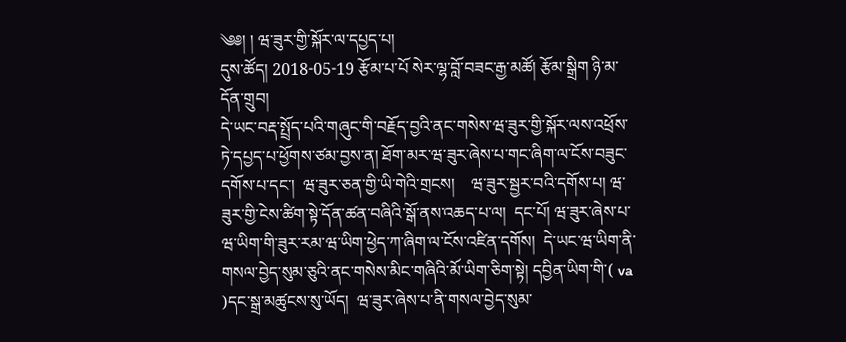༄༅། ། ཝ་ཟུར་གྱི་སྐོར་ལ་དཔྱད་པ།
དུས་ཚོད། 2018-05-19 རྩོམ་པ་པོ སེར་ལྷ་བློ་བཟང་རྒྱ་མཚོ། རྩོམ་སྒྲིག ཉི་མ་དོན་གྲུབ།
དེ་ཡང་བརྡ་སྤྲོད་པའི་གཞུང་གི་བརྗོད་བྱའི་ནང་གསེས་ཝ་ཟུར་གྱི་སྐོར་ལས་འཕྲོས་ཏེ་དཔྱད་པ་ཕྱོགས་ཙམ་བྱས་ན། ཐོག་མར་ཝ་ཟུར་ཞེས་པ་གང་ཞིག་ལ་ངོས་བཟུང་དགོས་པ་དང་།  ཝ་ཟུར་ཅན་གྱི་ཡི་གེའི་གྲངས།    ཝ་ཟུར་སྦྱར་བའི་དགོས་པ། ཝ་ཟུར་གྱི་ངེས་ཚིག་སྟེ་དོན་ཚན་བཞིའི་སྒོ་ནས་འཆད་པ་ལ།  དང་པོ། ཝ་ཟུར་ཞེས་པ་ཝ་ཡིག་གི་ཟུར་རམ་ཝ་ཡིག་ཕྱེད་ཀ་ཞིག་ལ་ངོས་འཛིན་དགོས།  དེ་ཡང་ཝ་ཡིག་ནི་གསལ་བྱེད་སུམ་ཅུའི་ནང་གསེས་མིང་གཞིའི་མོ་ཡིག་ཅིག་སྟེ། དབྱིན་ཡིག་གི་( va )དང་སྒྲ་མཚུངས་སུ་ཡོད།  ཝ་ཟུར་ཞེས་པ་ནི་གསལ་བྱེད་སུམ་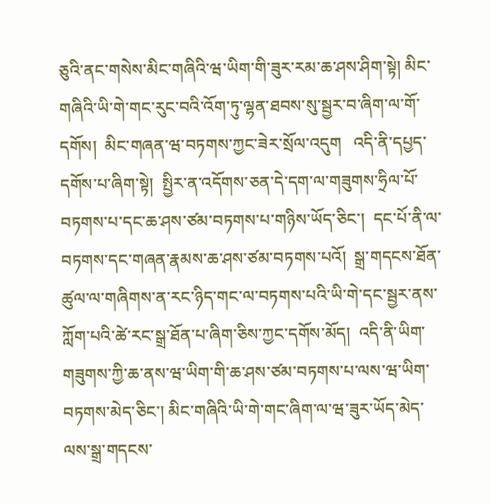ཅུའི་ནང་གསེས་མིང་གཞིའི་ཝ་ཡིག་གི་ཟུར་རམ་ཆ་ཤས་ཤིག་སྟེ། མིང་གཞིའི་ཡི་གེ་གང་རུང་བའི་འོག་ཏུ་ལྷན་ཐབས་སུ་སྦྱར་བ་ཞིག་ལ་གོ་དགོས།  མིང་གཞན་ཝ་བཏགས་ཀྱང་ཟེར་སྲོལ་འདུག   འདི་ནི་དཔྱད་དགོས་པ་ཞིག་སྟེ།  སྤྱིར་ན་འདོགས་ཅན་དེ་དག་ལ་གཟུགས་ཧྲིལ་པོ་བཏགས་པ་དང་ཆ་ཤས་ཙམ་བཏགས་པ་གཉིས་ཡོད་ཅིང་།  དང་པོ་ནི་ལ་བཏགས་དང་གཞན་རྣམས་ཆ་ཤས་ཙམ་བཏགས་པའོ།  སྒྲ་གདངས་ཐོན་ཚུལ་ལ་གཞིགས་ན་རང་ཉིད་གང་ལ་བཏགས་པའི་ཡི་གེ་དང་སྦྱར་ནས་ཀློག་པའི་ཚེ་རང་སྒྲ་ཐོན་པ་ཞིག་ཅིས་ཀྱང་དགོས་མོད།  འདི་ནི་ཡིག་གཟུགས་ཀྱི་ཆ་ནས་ཝ་ཡིག་གི་ཆ་ཤས་ཙམ་བཏགས་པ་ལས་ཝ་ཡིག་བཏགས་མེད་ཅིང་། མིང་གཞིའི་ཡི་གེ་གང་ཞིག་ལ་ཝ་ཟུར་ཡོད་མེད་ལས་སྒྲ་གདངས་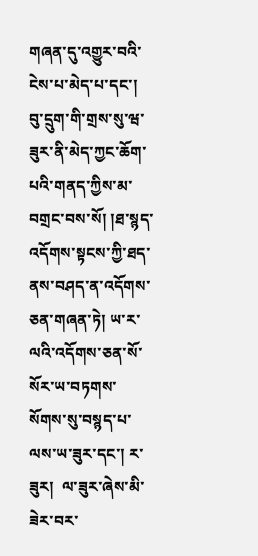གཞན་དུ་འགྱུར་བའི་ངེས་པ་མེད་པ་དང་།  བུ་དྲུག་གི་གྲས་སུ་ཝ་ཟུར་ནི་མེད་ཀྱང་ཆོག་པའི་གནད་ཀྱིས་མ་བགྲང་བས་སོ། །ཐ་སྙད་འདོགས་སྟངས་ཀྱི་ཐད་ནས་བཤད་ན་འདོགས་ཅན་གཞན་ཏེ། ཡ་ར་ལའི་འདོགས་ཅན་སོ་སོར་ཡ་བཏགས་སོགས་སུ་བསྙད་པ་ལས་ཡ་ཟུར་དང་། ར་ཟུར།  ལ་ཟུར་ཞེས་མི་ཟེར་བར་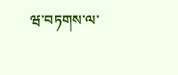ཝ་བཏགས་ལ་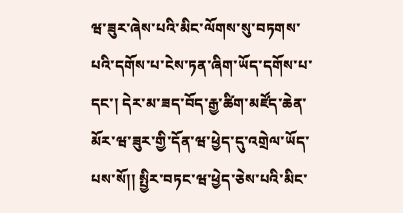ཝ་ཟུར་ཞེས་པའི་མིང་ལོགས་སུ་བཏགས་པའི་དགོས་པ་ངེས་ཏན་ཞིག་ཡོད་དགོས་པ་དང་། དེར་མ་ཟད་བོད་རྒྱ་ཚིག་མཛོད་ཆེན་མོར་ཝ་ཟུར་གྱི་དོན་ཝ་ཕྱེད་དུ་འགྲེལ་ཡོད་པས་སོ།། སྤྱིར་བཏང་ཝ་ཕྱེད་ཅེས་པའི་མིང་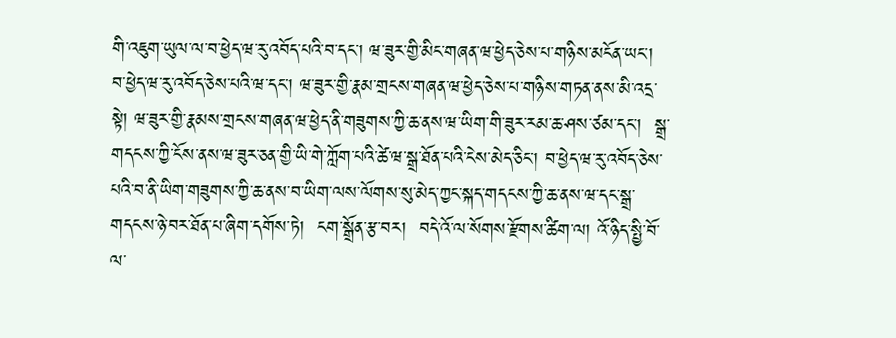གི་འཇུག་ཡུལ་ལ་བ་ཕྱེད་ཝ་རུ་འབོད་པའི་བ་དང་། ཝ་ཟུར་གྱི་མིང་གཞན་ཝ་ཕྱེད་ཅེས་པ་གཉིས་མངོན་ཡང་། བ་ཕྱེད་ཝ་རུ་འབོད་ཅེས་པའི་ཝ་དང་། ཝ་ཟུར་གྱི་རྣམ་གྲངས་གཞན་ཝ་ཕྱེད་ཅེས་པ་གཉིས་གཏན་ནས་མི་འདྲ་སྟེ། ཝ་ཟུར་གྱི་རྣམས་གྲངས་གཞན་ཝ་ཕྱེད་ནི་གཟུགས་ཀྱི་ཆ་ནས་ཝ་ཡིག་གི་ཟུར་རམ་ཆ་ཤས་ཙམ་དང་།  སྒྲ་གདངས་ཀྱི་ངོས་ནས་ཝ་ཟུར་ཅན་གྱི་ཡི་གེ་ཀློག་པའི་ཚེ་ཝ་སྒྲ་ཐོན་པའི་ངེས་མེད་ཅིང་། བ་ཕྱེད་ཝ་རུ་འབོད་ཅེས་པའི་བ་ནི་ཡིག་གཟུགས་ཀྱི་ཆ་ནས་བ་ཡིག་ལས་ལོགས་སུ་མེད་ཀྱང་སྐད་གདངས་ཀྱི་ཆ་ནས་ཝ་དང་སྒྲ་གདངས་ཉེ་བར་ཐོན་པ་ཞིག་དགོས་ཏེ།  ངག་སྒྲོན་རྩ་བར།  བདེ་འོ་ལ་སོགས་རྫོགས་ཚིག་ལ། འོ་ཉིད་སྤྱི་བོ་ལ་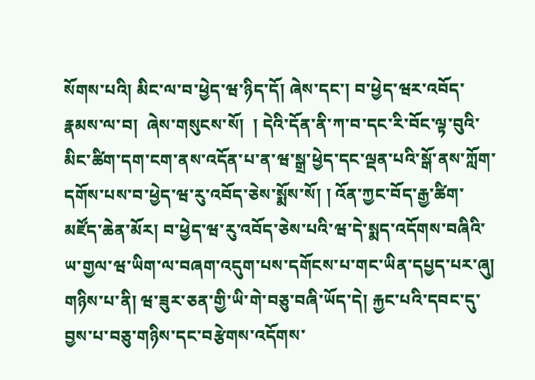སོགས་པའི། མིང་ལ་བ་ཕྱེད་ཝ་ཉིད་དོ། ཞེས་དང་། བ་ཕྱེད་ཝར་འབོད་རྣམས་ལ་བ།  ཞེས་གསུངས་སོ།  ། དེའི་དོན་ནི་ཀ་བ་དང་རི་བོང་ལྟ་བུའི་མིང་ཚིག་དག་ངག་ནས་འདོན་པ་ན་ཝ་སྒྲ་ཕྱེད་དང་ལྡན་པའི་སྒོ་ནས་ཀློག་དགོས་པས་བ་ཕྱེད་ཝ་རུ་འབོད་ཅེས་སྨོས་སོ། ། འོན་ཀྱང་བོད་རྒྱ་ཚིག་མཛོད་ཆེན་མོར། བ་ཕྱེད་ཝ་རུ་འབོད་ཅེས་པའི་ཝ་དེ་སྨད་འདོགས་བཞིའི་ཡ་གྱལ་ཝ་ཡིག་ལ་བཞག་འདུག་པས་དགོངས་པ་གང་ཡིན་དཔྱད་པར་ཞུ།
གཉིས་པ་ནི། ཝ་ཟུར་ཅན་གྱི་ཡི་གེ་བཅུ་བཞི་ཡོད་དེ། རྐྱང་པའི་དབང་དུ་བྱས་པ་བཅུ་གཉིས་དང་བརྩེགས་འདོགས་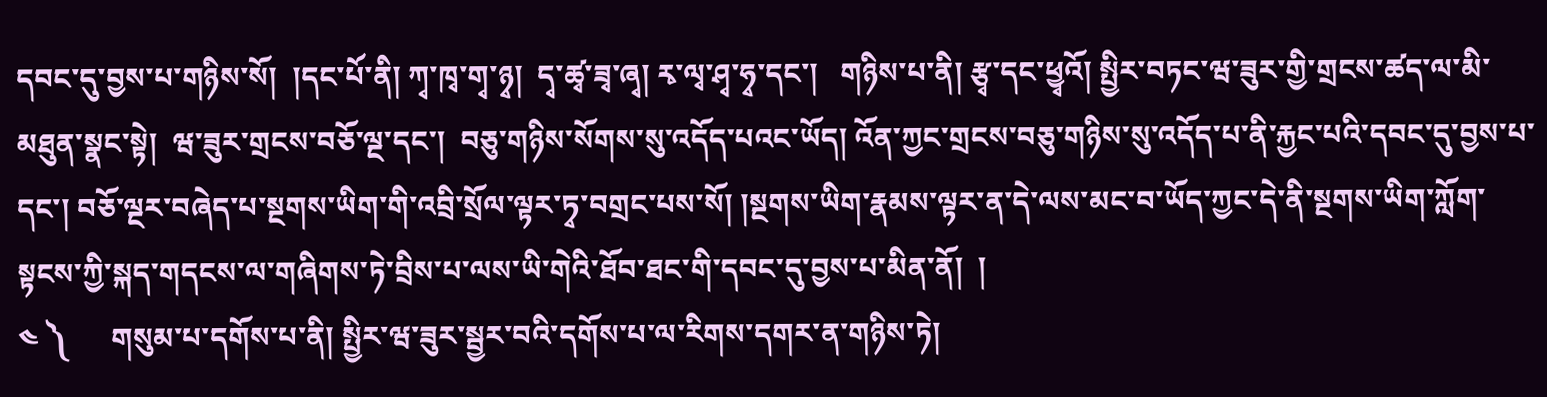དབང་དུ་བྱས་པ་གཉིས་སོ།  །དང་པོ་ནི། ཀྭ་ཁྭ་གྭ་ཉྭ།  དྭ་ཚྭ་ཟྭ་ཞྭ། རྭ་ལྭ་ཤྭ་ཧྭ་དང་།   གཉིས་པ་ནི། རྩྭ་དང་ཕྱྭའོ། སྤྱིར་བཏང་ཝ་ཟུར་གྱི་གྲངས་ཚད་ལ་མི་མཐུན་སྣང་སྟེ།  ཝ་ཟུར་གྲངས་བཅོ་ལྔ་དང་།  བཅུ་གཉིས་སོགས་སུ་འདོད་པའང་ཡོད། འོན་ཀྱང་གྲངས་བཅུ་གཉིས་སུ་འདོད་པ་ནི་རྐྱང་པའི་དབང་དུ་བྱས་པ་དང་། བཅོ་ལྔར་བཞེད་པ་སྔགས་ཡིག་གི་འབྲི་སྲོལ་ལྟར་ཏྭ་བགྲང་པས་སོ། །སྔགས་ཡིག་རྣམས་ལྟར་ན་དེ་ལས་མང་བ་ཡོད་ཀྱང་དེ་ནི་སྔགས་ཡིག་ཀློག་སྟངས་ཀྱི་སྐད་གདངས་ལ་གཞིགས་ཏེ་བྲིས་པ་ལས་ཡི་གེའི་ཐོབ་ཐང་གི་དབང་དུ་བྱས་པ་མིན་ནོ།  །
༤ ༽      གསུམ་པ་དགོས་པ་ནི། སྤྱིར་ཝ་ཟུར་སྦྱར་བའི་དགོས་པ་ལ་རིགས་དགར་ན་གཉིས་ཏེ།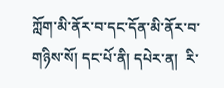ཀློག་མི་ནོར་བ་དང་དོན་མི་ནོར་བ་གཉིས་སོ། དང་པོ་ནི། དཔེར་ན།  རི་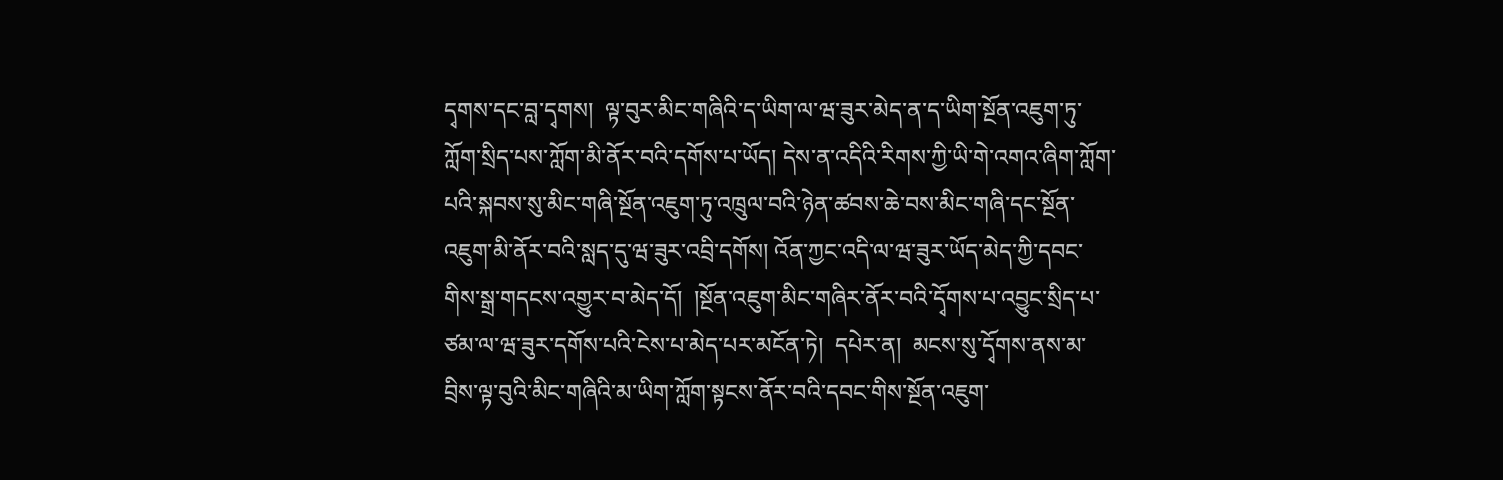དྭགས་དང་བླ་དྭགས།  ལྟ་བུར་མིང་གཞིའི་ད་ཡིག་ལ་ཝ་ཟུར་མེད་ན་ད་ཡིག་སྔོན་འཇུག་ཏུ་ཀློག་སྲིད་པས་ཀློག་མི་ནོར་བའི་དགོས་པ་ཡོད། དེས་ན་འདིའི་རིགས་ཀྱི་ཡི་གེ་འགའ་ཞིག་ཀློག་པའི་སྐབས་སུ་མིང་གཞི་སྔོན་འཇུག་ཏུ་འཁྲུལ་བའི་ཉེན་ཚབས་ཆེ་བས་མིང་གཞི་དང་སྔོན་འཇུག་མི་ནོར་བའི་སླད་དུ་ཝ་ཟུར་འབྲི་དགོས། འོན་ཀྱང་འདི་ལ་ཝ་ཟུར་ཡོད་མེད་ཀྱི་དབང་གིས་སྒྲ་གདངས་འགྱུར་བ་མེད་དོ།  །སྔོན་འཇུག་མིང་གཞིར་ནོར་བའི་དྭོགས་པ་འབྱུང་སྲིད་པ་ཙམ་ལ་ཝ་ཟུར་དགོས་པའི་ངེས་པ་མེད་པར་མངོན་ཏེ།  དཔེར་ན།  མངས་སུ་དྭོགས་ནས་མ་བྲིས་ལྟ་བུའི་མིང་གཞིའི་མ་ཡིག་ཀློག་སྟངས་ནོར་བའི་དབང་གིས་སྔོན་འཇུག་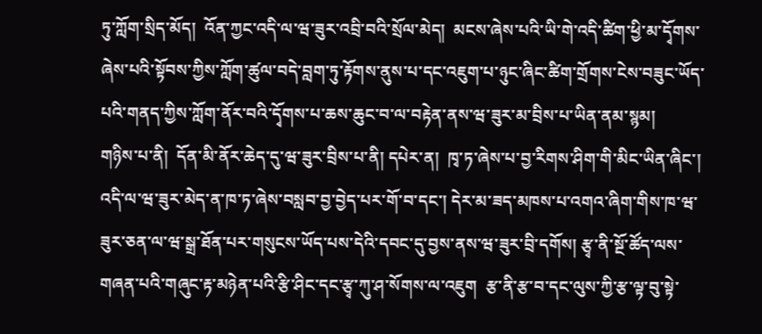ཏུ་ཀློག་སྲིད་མོད།  འོན་ཀྱང་འདི་ལ་ཝ་ཟུར་འབྲི་བའི་སྲོལ་མེད།  མངས་ཞེས་པའི་ཡི་གེ་འདི་ཚིག་ཕྱི་མ་དྭོགས་ཞེས་པའི་སྟོབས་ཀྱིས་ཀློག་ཚུལ་བདེ་བླག་ཏུ་རྟོགས་ནུས་པ་དང་འཇུག་པ་ཉུང་ཞིང་ཚིག་གྲོགས་ངེས་བཟུང་ཡོད་པའི་གནད་ཀྱིས་ཀློག་ནོར་བའི་དྭོགས་པ་ཆས་ཆུང་བ་ལ་བརྟེན་ནས་ཝ་ཟུར་མ་བྲིས་པ་ཡིན་ནམ་སྙམ།
གཉིས་པ་ནི།  དོན་མི་ནོར་ཆེད་དུ་ཝ་ཟུར་བྲིས་པ་ནི། དཔེར་ན།  ཁྭ་ཏ་ཞེས་པ་བྱ་རིགས་ཤིག་གི་མིང་ཡིན་ཞིང་།  འདི་ལ་ཝ་ཟུར་མེད་ན་ཁ་ཏ་ཞེས་བསླབ་བྱ་བྱེད་པར་གོ་བ་དང་། དེར་མ་ཟད་མཁས་པ་འགའ་ཞིག་གིས་ཁ་ཝ་ཟུར་ཅན་ལ་ཝ་སྒྲ་ཐོན་པར་གསུངས་ཡོད་པས་དེའི་དབང་དུ་བྱས་ནས་ཝ་ཟུར་བྲི་དགོས། རྩྭ་ནི་སྔོ་ཚོད་ལས་གཞན་པའི་གཞུང་རྟ་མཉེན་པའི་རྩི་ཤིང་དང་རྩྭ་ཀུ་ཤ་སོགས་ལ་འཇུག  རྩ་ནི་རྩ་བ་དང་ལུས་ཀྱི་རྩ་ལྟ་བུ་སྟེ་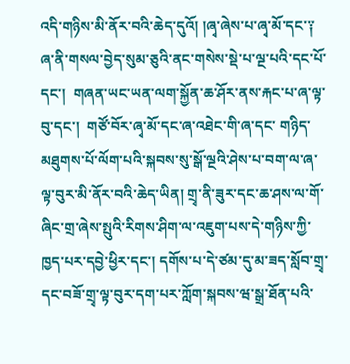འདི་གཉིས་མི་ནོར་བའི་ཆེད་དུའོ། །ཞྭ་ཞེས་པ་ཞྭ་མོ་དང་༑  ཞ་ནི་གསལ་བྱེད་སུམ་ཅུའི་ནང་གསེས་སྡེ་པ་ལྔ་པའི་དང་པོ་དང་།  གཞན་ཡང་ཡན་ལག་སྐྱོན་ཆ་ཤོར་ནས་རྐང་པ་ཞ་ལྟ་བུ་དང་།  གཙོ་བོར་ཞྭ་མོ་དང་ཞ་འཐེང་གི་ཞ་དང་ གཉིད་མཐུགས་པོ་ལོག་པའི་སྐབས་སུ་སྒོ་ལྔའི་ཤེས་པ་བག་ལ་ཞ་ལྟ་བུར་མི་ནོར་བའི་ཆེད་ཡིན། གྲྭ་ནི་ཟུར་དང་ཆ་ཤས་ལ་གོ་ཞིང་གྲ་ཞེས་སྤུའི་རིགས་ཤིག་ལ་འཇུག་པས་དེ་གཉིས་ཀྱི་ཁྱད་པར་དབྱེ་ཕྱིར་དང་། དགོས་པ་དེ་ཙམ་དུ་མ་ཟད་སློབ་གྲྭ་དང་བཟོ་གྲྭ་ལྟ་བུར་དག་པར་ཀློག་སྐབས་ཝ་སྒྲ་ཐོན་པའི་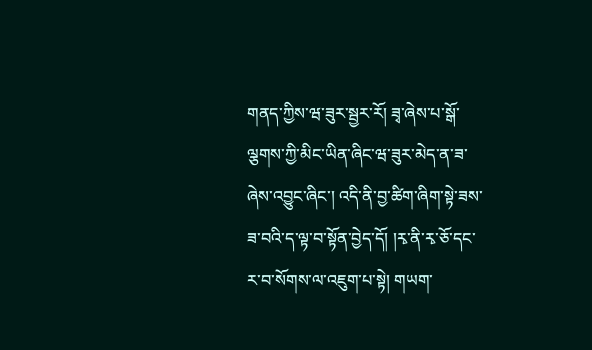གནད་ཀྱིས་ཝ་ཟུར་སྦྱར་རོ། ཟྭ་ཞེས་པ་སྒོ་ལྕགས་ཀྱི་མིང་ཡིན་ཞིང་ཝ་ཟུར་མེད་ན་ཟ་ཞེས་འབྱུང་ཞིང་། འདི་ནི་བྱ་ཚིག་ཞིག་སྟེ་ཟས་ཟ་བའི་ད་ལྟ་བ་སྟོན་བྱེད་དོ། །རྭ་ནི་རྭ་ཅོ་དང་ར་བ་སོགས་ལ་འཇུག་པ་སྟེ། གཡག་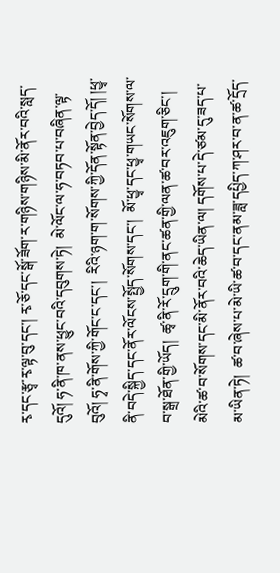རྭ་དང་རྩྭ་རྭ་ལྟ་བུ་དང་། རྭ་ཅོ་དང་སྒོ་ཟོག་ར་གཉིས་གཉིས་མི་ནོར་བའི་སླད་དུའོ། ཧ་ནི་ཁ་ནས་ཕྱུང་བའི་དབུགས་ཏེ།  མེ་ལོང་ལ་ཧ་བཏབ་པ་བཞིན་ལྟ་བུའོ། ཧྭ་ནི་གོས་ཀྱི་གོང་ང་དང་།  རིའི་ཉག་ག་སོགས་ཀྱི་དོན་སྟོན་བྱེད་དོ། །ཕྱྭ་ནི་བདེ་སྐྱིད་དང་ནོར་ལོངས་སྤྱོད་སོགས་དང་།  མོ་ཕྱྭ་དང་ཕྱྭ་གཡང་སོགས་ལ་བ་སྒྲ་ཐོན་གྱི་ཡོད།  ཚྭ་ནི་རོ་དྲུག་གི་ནང་ཚན་གྱི་ལན་ཚ་བར་འཇུག་ཅིང་།  མེའི་ཚ་བ་སོགས་དང་མི་ནོར་བའི་ཆེད་ཡིན་ལ། དགོས་པ་དེ་ཙམ་དུ་ཟད་པ་མ་ཡིན་ཏེ།  ཚ་བ་ཞེས་པ་མེ་ཡི་ཚ་བ་དང་ནམ་ཟླ་དཔྱིད་ཀ་ཤར་བ་ན་ཚ་དྲོད་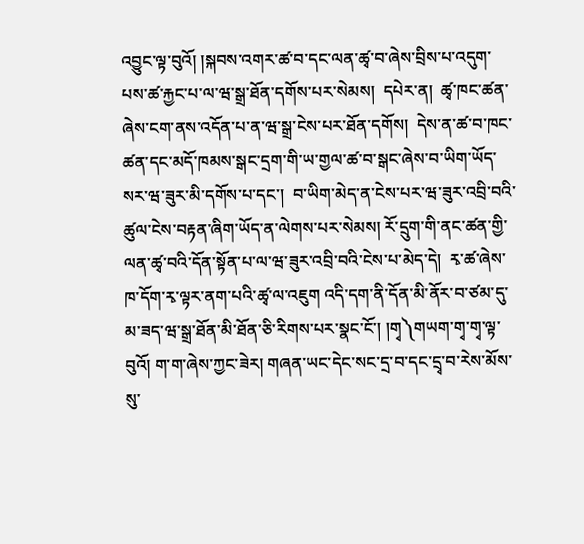འབྱུང་ལྟ་བུའོ། །སྐབས་འགར་ཚ་བ་དང་ལན་ཚྭ་བ་ཞེས་བྲིས་པ་འདུག་པས་ཚ་རྐྱང་པ་ལ་ཝ་སྒྲ་ཐོན་དགོས་པར་སེམས།  དཔེར་ན།  ཚྭ་ཁང་ཚན་ཞེས་ངག་ནས་འདོན་པ་ན་ཝ་སྒྲ་ངེས་པར་ཐོན་དགོས།  དེས་ན་ཚ་བ་ཁང་ཚན་དང་མདོ་ཁམས་སྒང་དྲག་གི་ཡ་གྱལ་ཚ་བ་སྒང་ཞེས་བ་ཡིག་ཡོད་སར་ཝ་ཟུར་མི་དགོས་པ་དང་།  བ་ཡིག་མེད་ན་ངེས་པར་ཝ་ཟུར་འབྲི་བའི་ཚུལ་ངེས་བརྟན་ཞིག་ཡོད་ན་ལེགས་པར་སེམས། རོ་དྲུག་གི་ནང་ཚན་གྱི་ལན་ཚྭ་བའི་དོན་སྟོན་པ་ལ་ཝ་ཟུར་འབྲི་བའི་ངེས་པ་མེད་དེ།  རྭ་ཚ་ཞེས་ཁ་དོག་རྭ་ལྟར་ནག་པའི་ཚྭ་ལ་འཇུག འདི་དག་ནི་དོན་མི་ནོར་བ་ཙམ་དུ་མ་ཟད་ཝ་སྒྲ་ཐོན་མི་ཐོན་ཅི་རིགས་པར་སྣང་ངོ་། །གྭ༽གཡག་གྭ་གྭ་ལྟ་བུའོ། ག་ག་ཞེས་ཀྱང་ཟེར། གཞན་ཡང་དེང་སང་དྲ་བ་དང་དྲྭ་བ་རེས་མོས་སུ་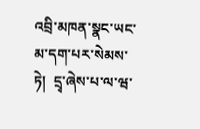འབྲི་མཁན་སྣང་ཡང་མ་དག་པར་སེམས་ཏེ།  དྲྭ་ཞེས་པ་ལ་ཝ་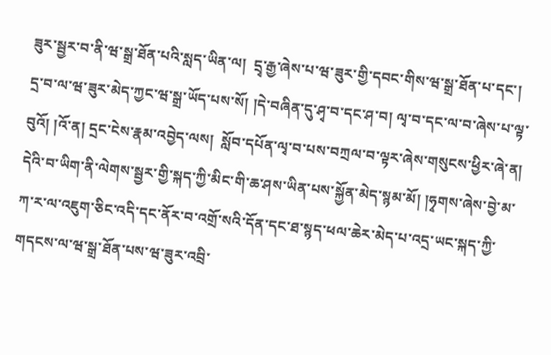ཟུར་སྦྱར་བ་ནི་ཝ་སྒྲ་ཐོན་པའི་སླད་ཡིན་ལ།  དྲྭ་རྒྱ་ཞེས་པ་ཝ་ཟུར་གྱི་དབང་གིས་ཝ་སྒྲ་ཐོན་པ་དང་།  དྲ་བ་ལ་ཝ་ཟུར་མེད་ཀྱང་ཝ་སྒྲ་ཡོད་པས་སོ། །དེ་བཞིན་དུ་ཤྭ་བ་དང་ཤ་བ། ལྭ་བ་དང་ལ་བ་ཞེས་པ་ལྟ་བུའོ། །འོ་ན། དྲང་ངེས་རྣམ་འབྱེད་ལས།  སློབ་དཔོན་ལྭ་བ་པས་བཀྲལ་བ་ལྟར་ཞེས་གསུངས་ཕྱིར་ཞེ་ན།  དེའི་བ་ཡིག་ནི་ལེགས་སྦྱར་གྱི་སྐད་ཀྱི་མིང་གི་ཆ་ཤས་ཡིན་པས་སྐྱོན་མེད་སྙམ་མོ། །ཧྭགས་ཞེས་བྱེ་མ་ཀ་ར་ལ་འཇུག་ཅིང་འདི་དང་ནོར་བ་འགྲོ་སའི་དོན་དང་ཐ་སྙད་ཕལ་ཆེར་མེད་པ་འདྲ་ཡང་སྐད་ཀྱི་གདངས་ལ་ཝ་སྒྲ་ཐོན་པས་ཝ་ཟུར་འབྲི་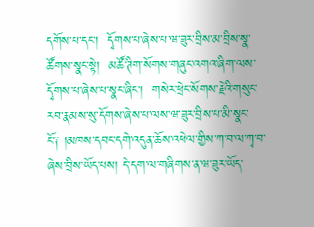དགོས་པ་དང་།  དྭོགས་པ་ཞེས་པ་ཝ་ཟུར་བྲིས་མ་བྲིས་སྣ་ཚོགས་སྣང་སྟེ།  མཚོ་ཊིག་སོགས་གཞུང་འགའ་ཞིག་ལས་དྭོགས་པ་ཞེས་པ་སྣང་ཞིང་།  གསེར་ཕྲེང་སོགས་རྗེའི་གསུང་རབ་རྣམས་སུ་དོགས་ཞེས་པ་ལས་ཝ་ཟུར་བྲིས་པ་མི་སྣང་ངོ་༑ །མཁས་དབང་དགེ་འདུན་ཆོས་འཕེལ་གྱིས་ཀ་བ་ལ་ཀྭ་བ་ཞེས་བྲིས་ཡོད་པས། དེ་དག་ལ་གཞིགས་ན་ཝ་ཟུར་ཡོད་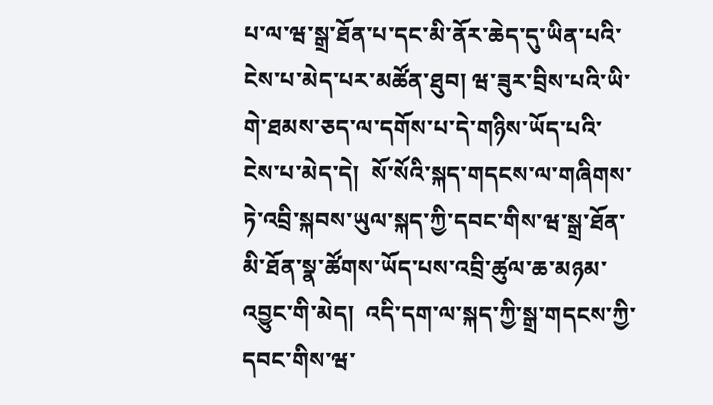པ་ལ་ཝ་སྒྲ་ཐོན་པ་དང་མི་ནོར་ཆེད་དུ་ཡིན་པའི་ངེས་པ་མེད་པར་མཚོན་ཐུབ། ཝ་ཟུར་བྲིས་པའི་ཡི་གེ་ཐམས་ཅད་ལ་དགོས་པ་དེ་གཉིས་ཡོད་པའི་ངེས་པ་མེད་དེ།  སོ་སོའི་སྐད་གདངས་ལ་གཞིགས་ཏེ་འབྲི་སྐབས་ཡུལ་སྐད་ཀྱི་དབང་གིས་ཝ་སྒྲ་ཐོན་མི་ཐོན་སྣ་ཚོགས་ཡོད་པས་འབྲི་ཚུལ་ཆ་མཉམ་འབྱུང་གི་མེད།  འདི་དག་ལ་སྐད་ཀྱི་སྒྲ་གདངས་ཀྱི་དབང་གིས་ཝ་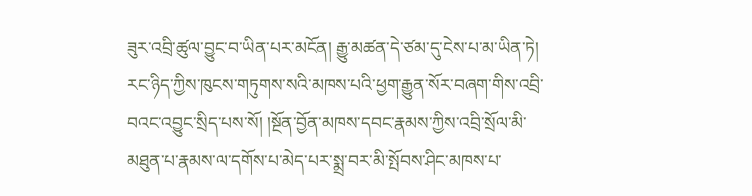ཟུར་འབྲི་ཚུལ་བྱུང་བ་ཡིན་པར་མངོན། རྒྱུ་མཚན་དེ་ཙམ་དུ་ངེས་པ་མ་ཡིན་ཏེ། རང་ཉིད་ཀྱིས་ཁུངས་གཏུགས་སའི་མཁས་པའི་ཕྱག་རྒྱུན་སོར་བཞག་གིས་འབྲི་བའང་འབྱུང་སྲིད་པས་སོ། །སྔོན་བྱོན་མཁས་དབང་རྣམས་ཀྱིས་འབྲི་སྲོལ་མི་མཐུན་པ་རྣམས་ལ་དགོས་པ་མེད་པར་སྨྲ་བར་མི་སྤོབས་ཤིང་མཁས་པ་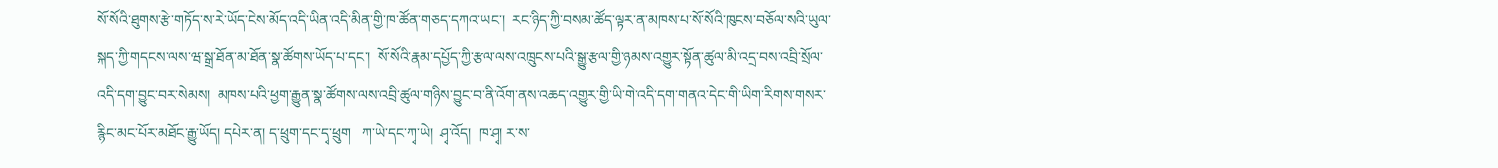སོ་སོའི་ཐུགས་རྩེ་གཏོད་ས་རེ་ཡོད་ངེས་མོད་འདི་ཡིན་འདི་མིན་གྱི་ཁ་ཚོན་གཅད་དཀའ་ཡང་།  རང་ཉིད་ཀྱི་བསམ་ཚོད་ལྟར་ན་མཁས་པ་སོ་སོའི་ཁུངས་བཅོལ་སའི་ཡུལ་སྐད་ཀྱི་གདངས་ལས་ཝ་སྒྲ་ཐོན་མ་ཐོན་སྣ་ཚོགས་ཡོད་པ་དང་།  སོ་སོའི་རྣམ་དཔྱོད་ཀྱི་རྩལ་ལས་འཁྲུངས་པའི་སྒྱུ་རྩལ་གྱི་ཉམས་འགྱུར་སྟོན་ཚུལ་མི་འདྲ་བས་འབྲི་སྲོལ་འདི་དག་བྱུང་བར་སེམས།  མཁས་པའི་ཕྱག་རྒྱུན་སྣ་ཚོགས་ལས་འབྲི་ཚུལ་གཉིས་བྱུང་བ་ནི་འོག་ནས་འཆད་འགྱུར་གྱི་ཡི་གེ་འདི་དག་གནའ་དེང་གི་ཡིག་རིགས་གསར་རྙིང་མང་པོར་མཐོང་རྒྱུ་ཡོད། དཔེར་ན། ད་ཕྲུག་དང་དྭ་ཕྲུག   ཀ་ཡེ་དང་ཀྭ་ཡེ།  ཤྭ་འོད།  ཁ་ཤྭ། ར་ས་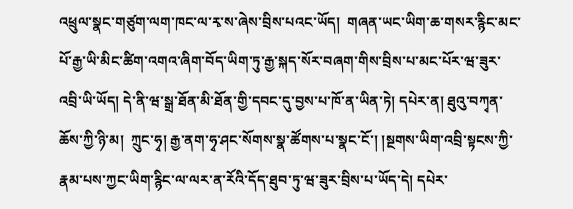འཕྲུལ་སྣང་གཙུག་ལག་ཁང་ལ་རྭ་ས་ཞེས་བྲིས་པའང་ཡོད།  གཞན་ཡང་ཡིག་ཆ་གསར་རྙིང་མང་པོ་རྒྱ་ཡི་མིང་ཚིག་འགའ་ཞིག་བོད་ཡིག་ཏུ་རྒྱ་སྐད་སོར་བཞག་གིས་བྲིས་པ་མང་པོར་ཝ་ཟུར་འབྲི་ཡི་ཡོད། དེ་ནི་ཝ་སྒྲ་ཐོན་མི་ཐོན་གྱི་དབང་དུ་བྱས་པ་ཁོ་ན་ཡིན་ཏེ། དཔེར་ན། ཐུའུ་བཀྭན་ཆོས་ཀྱི་ཉི་མ།  ཀྲུང་ཧྭ། རྒྱ་ནག་ཧྭ་ཤང་སོགས་སྣ་ཚོགས་པ་སྣང་ངོ་། །སྔགས་ཡིག་འབྲི་སྟངས་ཀྱི་རྣམ་པས་ཀྱང་ཡིག་རྙིང་ལ་ལར་ན་རོའི་དོད་ཐུབ་ཏུ་ཝ་ཟུར་བྲིས་པ་ཡོད་དེ། དཔེར་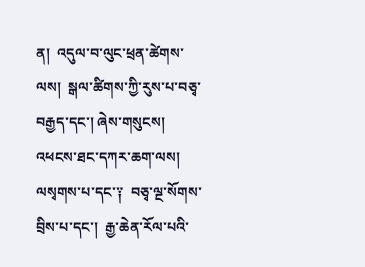ན།  འདུལ་བ་ལུང་ཕྲན་ཚེགས་ལས།  སྒལ་ཚིགས་ཀྱི་རུས་པ་བཅྭ་བརྒྱད་དང་། ཞེས་གསུངས། འཕངས་ཐང་དཀར་ཆག་ལས། ལསྭགས་པ་དང་༑  བཅྭ་ལྔ་སོགས་བྲིས་པ་དང་།  རྒྱ་ཆེན་རོལ་པའི་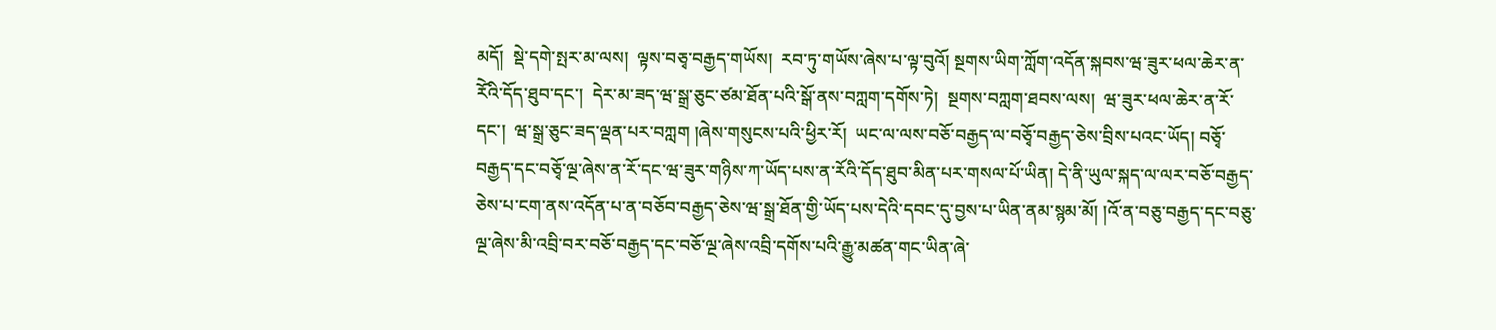མདོ།  སྡེ་དགེ་སྤར་མ་ལས།  ལྟས་བཅྭ་བརྒྱད་གཡོས།  རབ་ཏུ་གཡོས་ཞེས་པ་ལྟ་བུའོ། སྔགས་ཡིག་ཀློག་འདོན་སྐབས་ཝ་ཟུར་ཕལ་ཆེར་ན་རོེའི་དོད་ཐུབ་དང་།  དེར་མ་ཟད་ཝ་སྒྲ་ཅུང་ཙམ་ཐོན་པའི་སྒོ་ནས་བཀླག་དགོས་ཏེ།  སྔགས་བཀླག་ཐབས་ལས།  ཝ་ཟུར་ཕལ་ཆེར་ན་རོ་དང་།  ཝ་སྒྲ་ཅུང་ཟད་ལྡན་པར་བཀླག །ཞེས་གསུངས་པའི་ཕྱིར་རོ།  ཡང་ལ་ལས་བཅོ་བརྒྱད་ལ་བཅྭོ་བརྒྱད་ཅེས་བྲིས་པའང་ཡོད། བཅྭོ་བརྒྱད་དང་བཅྭོ་ལྔ་ཞེས་ན་རོ་དང་ཝ་ཟུར་གཉིས་ཀ་ཡོད་པས་ན་རོའི་དོད་ཐུབ་མིན་པར་གསལ་པོ་ཡིན། དེ་ནི་ཡུལ་སྐད་ལ་ལར་བཅོ་བརྒྱད་ཅེས་པ་ངག་ནས་འདོན་པ་ན་བཅོབ་བརྒྱད་ཅེས་ཝ་སྒྲ་ཐོན་གྱི་ཡོད་པས་དེའི་དབང་དུ་བྱས་པ་ཡིན་ནམ་སྙམ་མོ། །འོ་ན་བཅུ་བརྒྱད་དང་བཅུ་ལྔ་ཞེས་མི་འབྲི་བར་བཅོ་བརྒྱད་དང་བཅོ་ལྔ་ཞེས་འབྲི་དགོས་པའི་རྒྱུ་མཚན་གང་ཡིན་ཞེ་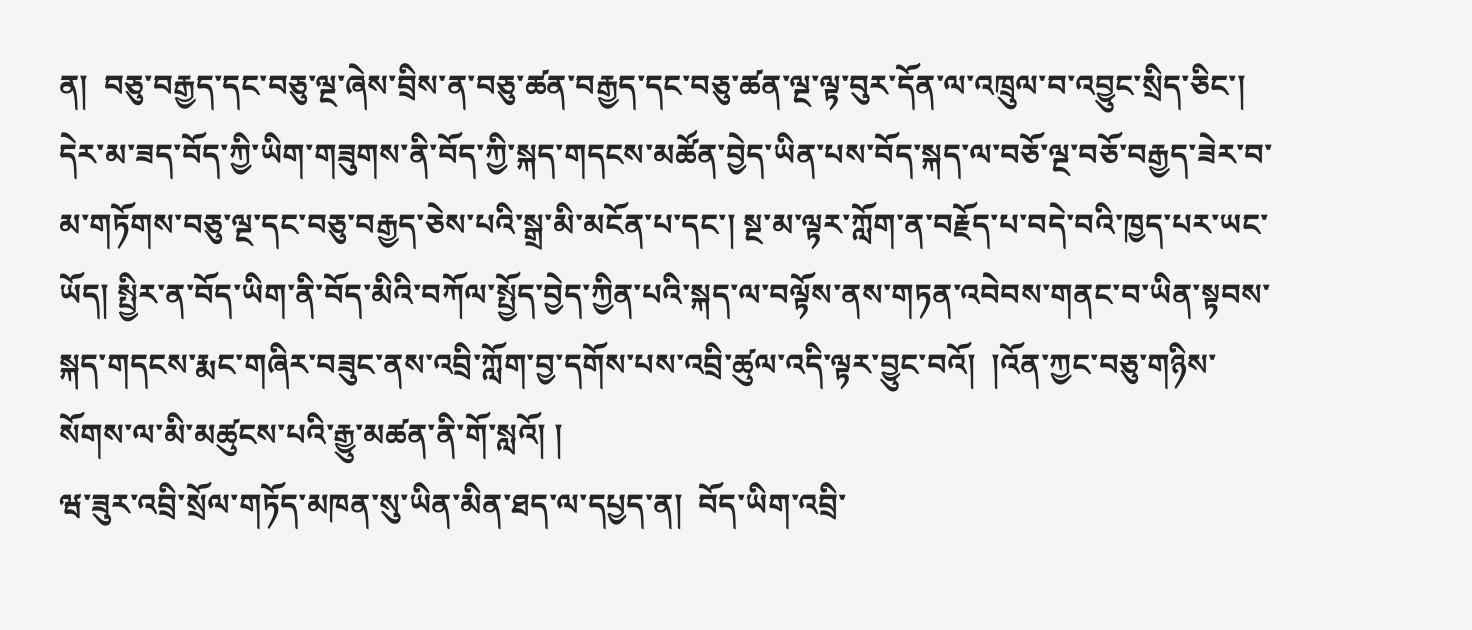ན།  བཅུ་བརྒྱད་དང་བཅུ་ལྔ་ཞེས་བྲིས་ན་བཅུ་ཚན་བརྒྱད་དང་བཅུ་ཚན་ལྔ་ལྟ་བུར་དོན་ལ་འཁྲུལ་བ་འབྱུང་སྲིད་ཅིང་། དེར་མ་ཟད་བོད་ཀྱི་ཡིག་གཟུགས་ནི་བོད་ཀྱི་སྐད་གདངས་མཚོན་བྱེད་ཡིན་པས་བོད་སྐད་ལ་བཅོ་ལྔ་བཅོ་བརྒྱད་ཟེར་བ་མ་གཏོགས་བཅུ་ལྔ་དང་བཅུ་བརྒྱད་ཅེས་པའི་སྒྲ་མི་མངོན་པ་དང་། སྔ་མ་ལྟར་ཀློག་ན་བརྗོད་པ་བདེ་བའི་ཁྱད་པར་ཡང་ཡོད། སྤྱིར་ན་བོད་ཡིག་ནི་བོད་མིའི་བཀོལ་སྤྱོད་བྱེད་ཀྱིན་པའི་སྐད་ལ་བལྟོས་ནས་གཏན་འབེབས་གནང་བ་ཡིན་སྟབས་སྐད་གདངས་རྨང་གཞིར་བཟུང་ནས་འབྲི་ཀློག་བྱ་དགོས་པས་འབྲི་ཚུལ་འདི་ལྟར་བྱུང་བའོ།  །འོན་ཀྱང་བཅུ་གཉིས་སོགས་ལ་མི་མཚུངས་པའི་རྒྱུ་མཚན་ནི་གོ་སླའོ། །
ཝ་ཟུར་འབྲི་སྲོལ་གཏོད་མཁན་སུ་ཡིན་མིན་ཐད་ལ་དཔྱད་ན།  བོད་ཡིག་འབྲི་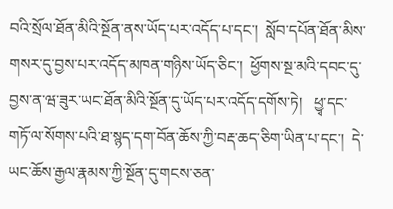བའི་སྲོལ་ཐོན་མིའི་སྔོན་ནས་ཡོད་པར་འདོད་པ་དང་།  སློབ་དཔོན་ཐོན་མིས་གསར་དུ་བྱས་པར་འདོད་མཁན་གཉིས་ཡོད་ཅིང་།  ཕྱོགས་སྔ་མའི་དབང་དུ་བྱས་ན་ཝ་ཟུར་ཡང་ཐོན་མིའི་སྔོན་དུ་ཡོད་པར་འདོད་དགོས་ཏེ།   ཕྱྭ་དང་གཏོ་ལ་སོགས་པའི་ཐ་སྙད་དག་བོན་ཆོས་ཀྱི་བརྡ་ཆད་ཅིག་ཡིན་པ་དང་།  དེ་ཡང་ཆོས་རྒྱལ་རྣམས་ཀྱི་སྔོན་དུ་གངས་ཅན་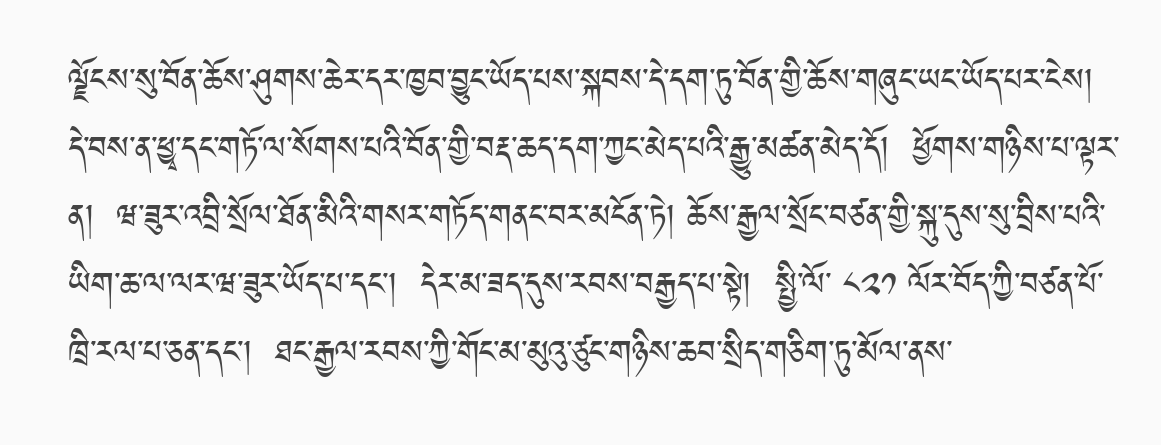ལྗོངས་སུ་བོན་ཆོས་ཤུགས་ཆེར་དར་ཁྱབ་བྱུང་ཡོད་པས་སྐབས་དེ་དག་ཏུ་བོན་གྱི་ཆོས་གཞུང་ཡང་ཡོད་པར་ངེས།  དེ་བས་ན་ཕྱྭ་དང་གཏོ་ལ་སོགས་པའི་བོན་གྱི་བརྡ་ཆད་དག་ཀྱང་མེད་པའི་རྒྱུ་མཚན་མེད་དོ།  ཕྱོགས་གཉིས་པ་ལྟར་ན།  ཝ་ཟུར་འབྲི་སྲོལ་ཐོན་མིའི་གསར་གཏོད་གནང་བར་མངོན་ཏེ། ཆོས་རྒྱལ་སྲོང་བཙན་གྱི་སྐུ་དུས་སུ་བྲིས་པའི་ཡིག་ཆ་ལ་ལར་ཝ་ཟུར་ཡོད་པ་དང་།  དེར་མ་ཟད་དུས་རབས་བརྒྱད་པ་སྟེ།  སྤྱི་ལོ་ ༨༢༡ ལོར་བོད་ཀྱི་བཙན་པོ་ཁྲི་རལ་པ་ཅན་དང་།  ཐང་རྒྱལ་རབས་ཀྱི་གོང་མ་མུའུ་ཙུང་གཉིས་ཆབ་སྲིད་གཅིག་ཏུ་མོལ་ནས་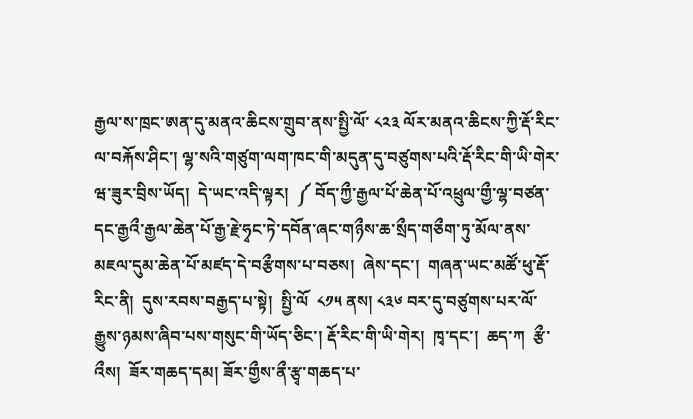རྒྱལ་ས་ཁྲང་ཨན་དུ་མནའ་ཆིངས་གྲུབ་ནས་སྤྱི་ལོ་ ༨༢༣ ལོར་མནའ་ཆིངས་ཀྱི་རྡོ་རིང་ལ་བརྐོས་ཤིང་། ལྷ་སའི་གཙུག་ལག་ཁང་གི་མདུན་དུ་བཙུགས་པའི་རྡོ་རིང་གི་ཡི་གེར་ཝ་ཟུར་བྲིས་ཡོད།  དེ་ཡང་འདི་ལྟར།  ༼ བོད་ཀྱྀ་རྒྱལ་པོ་ཆེན་པོ་འཕྲུལ་གྱྀ་ལྷ་བཙན་དང་རྒྱའྀ་རྒྱལ་ཆེན་པོ་རྒྱ་རྗེ་ཧྭང་ཏེ་དབོན་ཞང་གཉྀས་ཆ་སྲྀད་གཅྀག་ཏུ་མོལ་ནས་མཇལ་དུམ་ཆེན་པོ་མཛད་དེ་བརྩྀགས་པ་བཅས།  ཞེས་དང་།  གཞན་ཡང་མཚོ་ཕུ་རྡོ་རིང་ནི།  དུས་རབས་བརྒྱད་པ་སྟེ།  སྤྱི་ལོ  ༨༡༥ ནས། ༨༣༦ བར་དུ་བཙུགས་པར་ལོ་རྒྱུས་ཉམས་ཞིབ་པས་གསུང་གི་ཡོད་ཅིང་། རྡོ་རིང་གི་ཡི་གེར།  ཁྭ་དང་།  ཆད་ཀ  རྩྀ་འྀས།  ཟོར་གཆད་དམ། ཟོར་གྱྀས་ནྀ་རྩྭ་གཆད་པ་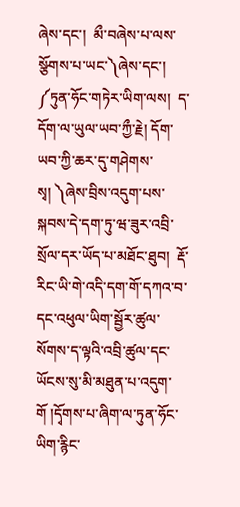ཞེས་དང་།  མྀ་བཞེས་པ་ལས་སྩོགས་པ་ཡང་༽ཞེས་དང་། ༼ཏུན་ཧོང་གཏེར་ཡིག་ལས།  ད་དོག་ལ་ཡུལ་ཡབ་ཀྱྀ་རྗེ། དོག་ཡབ་ཀྱི་ཆར་དུ་གཤེགས་སྭ། ༽ཞེས་བྲིས་འདུག་པས་སྐབས་དེ་དག་ཏུ་ཝ་ཟུར་འབྲི་སྲོལ་དར་ཡོད་པ་མཐོང་ཐུབ།  རྡོ་རིང་ཡི་གེ་འདི་དག་གོ་དཀའ་བ་དང་འཕུལ་ཡིག་སྦྱོར་ཚུལ་སོགས་ད་ལྟའི་འབྲི་ཚུལ་དང་ཡོངས་སུ་མི་མཐུན་པ་འདུག་གོ །དྭོགས་པ་ཞིག་ལ་ཏུན་ཧོང་ཡིག་རྙིང་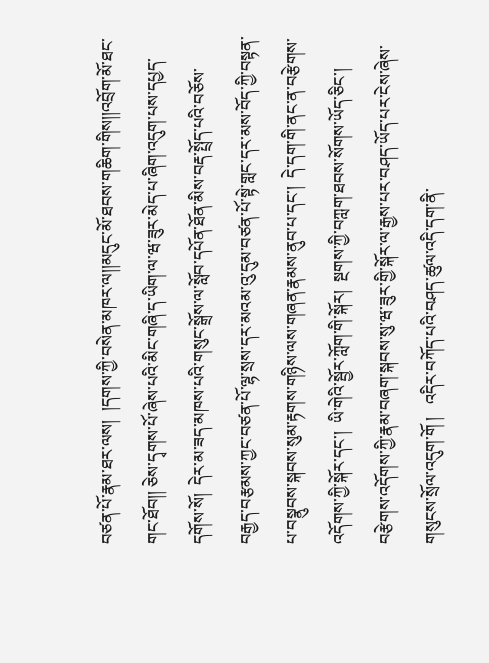བཙན་པོ་རྣམ་ཐར་ལས།  །དགས་ཀྱི་བསེན་མཁར་ལ།།མདུང་མོ་ཐབས་གཆིག་གིས།།འབྲོག་མོ་ཐང་གང་ཐོབ།། ཅེས་དྭགས་པོ་ཞེས་པའི་མིང་གཞི་ད་ཡིག་ལ་ཝ་ཟུར་མེད་པ་ཞིག་འདུག་པས་དཔྱད་དགོས་སོ།  དེར་མ་ཟད་མཁས་པའི་གསུང་སྒྲོས་ལ་སློབ་དཔོན་ཐོན་མིས་བརྡ་སྤྲོད་པའི་བཅོས་བརྒྱད་བརྩམས་ཀྱང་བཙན་པོ་ལྷ་སྲས་དར་མའམ་འུ་དུམ་བཙན་པོ་སྟེ་གླང་དར་མས་བོད་ཀྱི་བསྟན་པ་བསྣུབས་སྐབས་སུམ་རྟགས་གཉིས་ལས་གཞན་རྣམས་ནུབ་པ་དང་།  དེ་དག་གི་ནང་ན་བརྩེགས་འདོགས་ཀྱི་སྐོར་དང་།  ཡི་གེའི་སྦྱོར་ཀློག་གི་སྐོར།  སྔགས་ཀྱི་བཀླག་ཐབས་སོགས་ཡོད་ཅིང་།  བརྩེགས་འདོགས་ཀྱི་རྣམ་བཞག་སྐབས་སུ་ཝ་ཟུར་གྱི་སྐོར་ལ་རྒྱས་པར་བཤད་ཡོད་པར་ངེས་ཞེས་གསུངས་སྲོལ་འདུག་གོ །   འདིར་བཀོད་པའི་བཤད་ཚུལ་འདི་དག་ནི་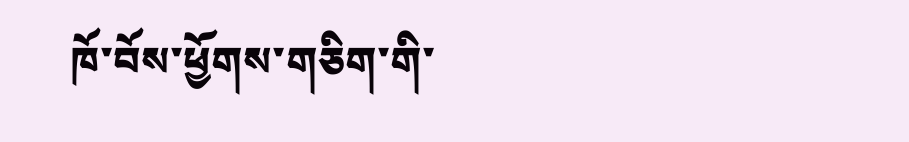ཁོ་བོས་ཕྱོགས་གཅིག་གི་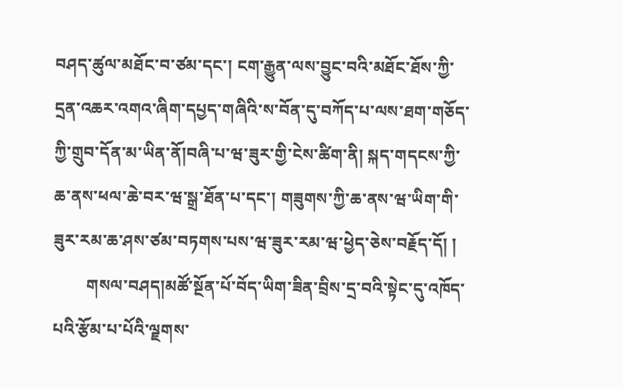བཤད་ཚུལ་མཐོང་བ་ཙམ་དང་། ངག་རྒྱུན་ལས་བྱུང་བའི་མཐོང་ཐོས་ཀྱི་དྲན་འཆར་འགའ་ཞིག་དཔྱད་གཞིའི་ས་བོན་དུ་བཀོད་པ་ལས་ཐག་གཅོད་ཀྱི་གྲུབ་དོན་མ་ཡིན་ནོ།བཞི་པ་ཝ་ཟུར་གྱི་ངེས་ཚིག་ནི། སྐད་གདངས་ཀྱི་ཆ་ནས་ཕལ་ཆེ་བར་ཝ་སྒྲ་ཐོན་པ་དང་། གཟུགས་ཀྱི་ཆ་ནས་ཝ་ཡིག་གི་ཟུར་རམ་ཆ་ཤས་ཙམ་བཏགས་པས་ཝ་ཟུར་རམ་ཝ་ཕྱེད་ཅེས་བརྗོད་དོ། །
        གསལ་བཤད།མཚོ་སྔོན་པོ་བོད་ཡིག་ཟིན་བྲིས་དྲ་བའི་སྟེང་དུ་འཁོད་པའི་རྩོམ་པ་པོའི་ལྗགས་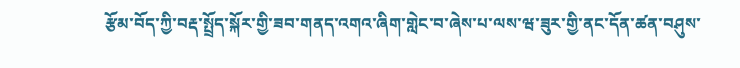རྩོམ་བོད་ཀྱི་བརྡ་སྤྲོད་སྐོར་གྱི་ཟབ་གནད་འགའ་ཞིག་གླེང་བ་ཞེས་པ་ལས་ཝ་ཟུར་གྱི་ནང་དོན་ཚན་བཤུས་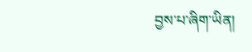བྱས་པ་ཞིག་ཡིན།